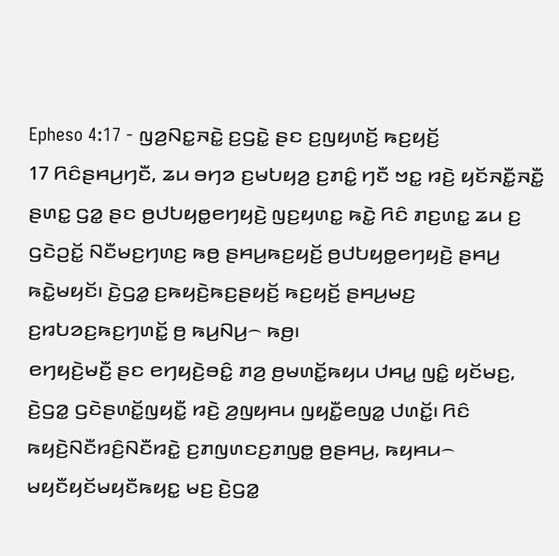Epheso 4:17 - ꤜꤤ꤬ꤡꤢ꤭ꤏꤢꤧ꤭ ꤢ꤬ꤞꤢꤧ꤭ ꤔꤢ ꤢ꤬ꤜꤟꤛꤢꤩ꤬ ꤒꤢ꤬ꤟꤢꤩ꤬
17 ꤖꤢꤨꤔꤌꤣ꤬ꤚꤢꤪ, ꤘꤣ ꤋꤚꤤ ꤢ꤬ꤗꤝꤟꤤ꤬ ꤢ꤬ꤊꤢꤨ꤭ ꤚꤢꤪ ꤠꤢ꤭ ꤙꤢꤧ꤬ ꤟꤢꤩꤏꤢꤪ꤭ꤏꤢꤪ꤭ ꤔꤛꤢ꤭ ꤞꤤ꤭ ꤔꤢ ꤥ꤬ꤓꤝꤟꤥ꤭ꤕꤚꤟꤢꤧ꤬ ꤜꤢ꤬ꤟꤛꤢ꤭ ꤒꤢꤧ꤭ ꤖꤢꤨ ꤊꤢ꤬ꤛꤢ꤭ ꤘꤣ ꤢ꤬ ꤞꤢꤧꤑꤢꤩ꤭ ꤡꤢꤪꤗꤢ꤬ꤚꤛꤢ꤬ ꤒꤥ꤬ ꤔꤌꤣ꤬ꤒꤢ꤬ꤟꤢꤩ꤬ ꤥ꤬ꤓꤝꤟꤥ꤭ꤕꤚꤟꤢꤧ꤬ ꤔꤌꤣ꤬ ꤒꤢꤧ꤭ꤗꤟꤢꤩ꤯ ꤢꤧ꤬ꤞꤤ꤭ ꤢ꤬ꤒꤟꤢꤧ꤬ꤒꤢ꤬ꤔꤟꤢꤩ꤬ ꤒꤢ꤬ꤟꤢꤩ꤬ ꤔꤌꤣ꤬ꤗꤢ꤬ ꤢ꤬ꤙꤝꤤꤢ꤬ꤒꤢ꤬ꤚꤛꤢꤩ꤭ ꤥ꤬ ꤒꤣ꤬ꤡꤣ꤬꤮ ꤒꤥ꤬꤯
ꤕꤚꤟꤢꤧ꤬ꤗꤢꤪ꤬ ꤔꤢ ꤕꤚꤟꤢꤧ꤬ꤋꤢꤨ꤭ ꤊꤤ꤬ ꤥ꤬ꤗꤛꤢꤩ꤭ꤒꤟꤣ ꤓꤌꤣ꤭ ꤜꤢꤨ꤭ ꤟꤢꤩꤗꤢ꤬, ꤢꤧ꤬ꤞꤤ꤭ ꤞꤢꤧꤔꤛꤢꤩ꤭ꤜꤟꤢꤪ꤭ ꤙꤢꤧ꤬ ꤤ꤬ꤜꤟꤌꤣ ꤜꤟꤢꤪ꤭ꤕꤜꤤ꤭ ꤓꤛꤢꤩ꤭꤯ ꤖꤢꤨ ꤒꤟꤢꤧ꤬ꤡꤢꤪꤙꤢꤨ꤬ꤡꤢꤪꤙꤢꤧ꤭ ꤢ꤬ꤊꤜꤛꤢꤢ꤬ꤊꤜꤥ꤭ ꤥ꤬ꤔꤌꤣ꤬, ꤒꤟꤌꤣ꤮ ꤗꤟꤢꤪꤟꤢꤩꤗꤟꤢꤪꤒꤟꤢ꤭ ꤗꤢ꤬ ꤢꤧ꤬ꤞꤤ꤭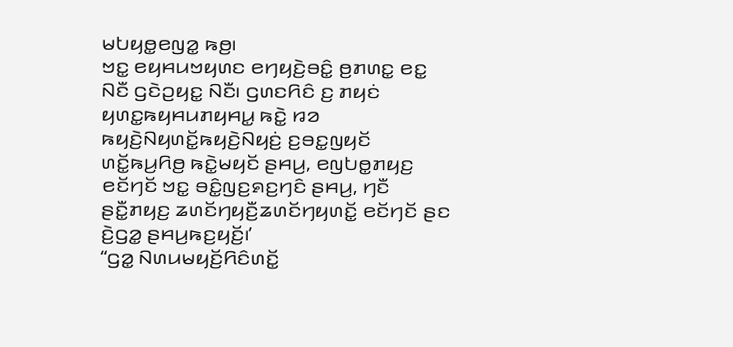ꤗꤝꤟꤥ꤭ꤕꤜꤤ꤭ ꤒꤥ꤬꤯
ꤠꤢ꤭ ꤕꤟꤌꤣꤠꤟꤛꤢ ꤕꤚꤟꤢꤧ꤬ꤋꤢꤨ꤭ ꤥ꤬ꤊꤛꤢ꤭ ꤕꤢ꤭ ꤡꤢꤪ ꤞꤢꤧꤑꤟꤢ꤭ ꤡꤢꤪ꤯ ꤞꤛꤢꤖꤢꤨ ꤢ꤬ ꤊꤟꤢꤦ ꤟꤛꤢ꤭ꤒꤟꤌꤣꤊꤟꤌꤣ꤭ ꤒꤢꤧ꤭ ꤙꤤ ꤒꤟꤢꤧ꤬ꤡꤟꤛꤢꤩ꤭ꤒꤟꤢꤧ꤬ꤡꤟꤢꤦ꤬ ꤢ꤬ꤋꤢ꤭ꤜꤟꤢꤩ ꤛꤢꤩ꤭ꤒꤣ꤬ꤖꤥ꤬ ꤒꤢꤧ꤭ꤗꤟꤢꤩ ꤔꤌꤣ꤬, ꤕꤜꤝꤥ꤭ꤊꤟꤢ꤬ ꤕꤢꤩꤚꤢꤩ ꤠꤢ꤭ ꤋꤢꤨ꤭ꤜꤢ꤬ꤎꤢ꤬ꤚꤢꤨ ꤔꤌꤣ꤬, ꤚꤢꤪ ꤔꤢꤪ꤭ꤊꤟꤢ꤬ ꤘꤛꤢꤩꤚꤟꤢꤪ꤬ꤘꤛꤢꤩꤚꤟꤛꤢꤩ꤭ ꤕꤢꤩꤚꤢꤩ ꤔꤢ ꤢꤧ꤬ꤞꤤ꤭ ꤔꤌꤣ꤬ꤒꤢ꤬ꤟꤢꤩ꤬꤯’
“ꤞꤤ꤭ ꤡꤛꤣꤗꤟꤢꤩ꤬ꤖꤢꤨꤛꤢꤩ꤭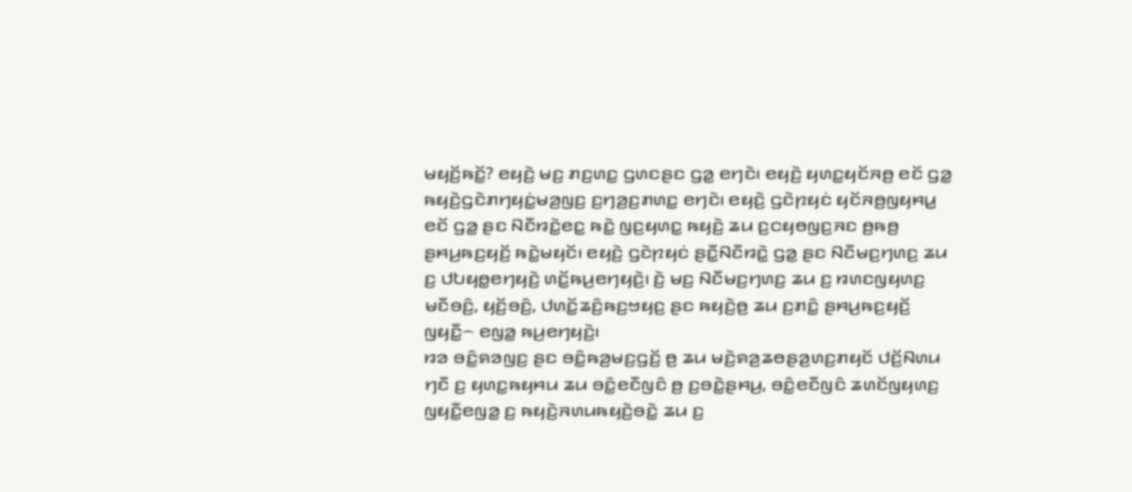ꤗꤟꤢꤩ꤬ꤒꤢꤩ꤭? ꤕꤟꤢꤧ꤬ ꤗꤢ꤬ ꤊꤢ꤬ꤛꤢ꤭ ꤞꤛꤢꤔꤢ ꤞꤤ꤭ ꤕꤚꤢꤧ꤯ ꤕꤟꤢꤧ꤬ ꤟꤛꤢ꤭ꤟꤢꤩꤏꤥ꤬ ꤕꤢꤩ ꤞꤤ꤭ ꤒꤟꤢꤧ꤬ꤞꤢꤧꤊꤚꤟꤢꤦ꤭ꤗꤤ꤬ꤜꤢ꤬ ꤢ꤬ꤚꤤ꤬ꤢ꤬ꤊꤛꤢ꤭ ꤕꤚꤢꤧ꤯ ꤕꤟꤢꤧ꤬ ꤞꤢꤧꤐꤟꤢꤦ ꤟꤢꤩꤏꤥ꤬ꤜꤟꤌꤣ꤭ ꤕꤢꤩ ꤞꤤ꤭ ꤔꤢ ꤡꤢꤪꤙꤢꤧ꤭ꤕꤢ꤭ ꤒꤢꤧ꤭ ꤜꤢ꤬ꤟꤛꤢ꤭ ꤒꤟꤢꤧ꤬ ꤘꤣ ꤢ꤬ꤍꤟꤥꤜꤢ꤬ꤏꤢ ꤥ꤬ꤒꤥ꤬ ꤔꤌꤣ꤬ꤒꤢ꤬ꤟꤢꤩ꤬ ꤒꤢꤧ꤭ꤗꤟꤢꤩ꤯ ꤕꤟꤢꤧ꤬ ꤞꤢꤧꤐꤟꤢꤦ ꤔꤢꤪ꤭ꤡꤢꤪꤙꤢꤧ꤭ ꤞꤤ꤭ ꤔꤢ ꤡꤢꤪꤗꤢ꤬ꤚꤛꤢ꤬ ꤘꤣ ꤢ꤬ ꤓꤝꤟꤥ꤭ꤕꤚꤟꤢꤧ꤬ ꤛꤢꤩ꤭ꤒꤣ꤬ꤕꤚꤟꤢꤧ꤬꤯ ꤢꤧ꤬ ꤗꤢ꤬ ꤡꤢꤪꤗꤢ꤬ꤚꤛꤢ꤬ ꤘꤣ ꤢ꤬ ꤙꤛꤢꤜꤟꤛꤢ꤬ ꤗꤢꤪꤋꤢꤨ꤬, ꤟꤢꤩ꤬ꤋꤢꤨ꤬, ꤓꤛꤢꤩ꤭ꤘꤢꤨ꤬ꤒꤢ꤬ꤠꤟꤢ꤬ ꤔꤢ ꤒꤟꤢꤧ꤬ꤥ꤬ ꤘꤣ ꤢ꤬ꤊꤢꤨ꤭ ꤔꤌꤣ꤬ꤒꤢ꤬ꤟꤢꤩ꤬ ꤜꤟꤢꤪ꤭꤮ ꤕꤜꤤ꤭ ꤒꤣ꤬ꤕꤚꤟꤢꤧ꤬꤯
ꤙꤤ ꤋꤢꤨ꤭ꤎꤤꤜꤢ꤬ ꤔꤢ ꤋꤢꤨ꤭ꤒꤤ꤬ꤗꤢ꤬ꤞꤢꤩ꤬ ꤥ꤬ ꤘꤣ ꤗꤢꤧ꤬ꤎꤤ꤬ꤘꤥꤔꤤ꤬ꤛꤢ꤬ꤊꤟꤢꤩ ꤓꤢꤩ꤬ꤡꤛꤣ ꤚꤢꤪ ꤢ꤬ ꤟꤛꤢ꤭ꤒꤟꤌꤣ ꤘꤣ ꤋꤢꤨ꤭ꤕꤢꤪꤜꤢꤨ ꤥ꤬ ꤢ꤬ꤋꤢꤧ꤭ꤔꤌꤣ꤬, ꤋꤢꤨ꤭ꤕꤢꤪꤜꤢꤨ ꤘꤛꤢꤩꤜꤟꤛꤢ꤬ ꤜꤟꤢꤪ꤭ꤕꤜꤤ꤭ ꤢ꤬ ꤒꤟꤢꤧ꤬ꤏꤛꤣꤒꤟꤢꤧ꤬ꤋꤢꤧ꤭ ꤘꤣ ꤢ꤬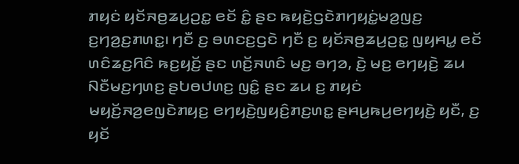ꤊꤟꤢꤦ ꤟꤢꤩꤏꤥ꤬ꤘꤣ꤬ꤑꤢ꤭ ꤕꤢꤩ ꤢꤨ꤭ ꤔꤢ ꤒꤟꤢꤧ꤬ꤞꤢꤧꤊꤚꤟꤢꤦ꤭ꤗꤤ꤬ꤜꤢ꤬ ꤢ꤬ꤚꤤ꤬ꤢ꤬ꤊꤛꤢ꤭꤯ ꤚꤢꤪ ꤢ꤬ ꤋꤛꤢꤢ꤬ꤞꤢꤧ ꤚꤢꤪ ꤢ꤬ ꤟꤢꤩꤏꤥ꤬ꤘꤣ꤬ꤑꤢ꤭ ꤜꤟꤌꤣ꤭ ꤕꤢꤩ ꤛꤢꤨꤘꤢ꤬ꤖꤢꤨ ꤒꤢ꤬ꤟꤢꤩ꤬ ꤔꤢ ꤛꤢꤩ꤬ꤏꤛꤢꤨ ꤗꤢ꤬ ꤋꤚꤤ, ꤢꤧ꤬ ꤗꤢ꤬ ꤕꤚꤟꤢꤧ꤬ ꤘꤣ ꤡꤢꤪꤗꤢ꤬ꤚꤛꤢ꤬ ꤔꤝꤥꤓꤛꤢ꤬ ꤜꤢꤨ꤭ ꤔꤢ ꤘꤣ ꤢ꤬ ꤊꤟꤢꤦ ꤗꤟꤢꤩ꤬ꤏꤤ꤬ꤕꤜꤢꤧꤊꤟꤢ꤬ ꤕꤚꤟꤢꤧ꤬ꤜꤟꤢꤨ꤬ꤊꤢ꤬ꤛꤢ꤭ ꤔꤌꤣ꤬ꤒꤣ꤬ꤕꤚꤟꤢꤧ꤬ ꤟꤢꤪ, ꤢ꤬ ꤟꤢꤩ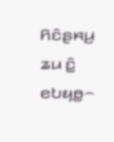ꤖꤢꤨꤔꤌꤣ꤬ ꤘꤣ ꤢꤨ꤭ ꤕꤝꤟꤥ꤭꤮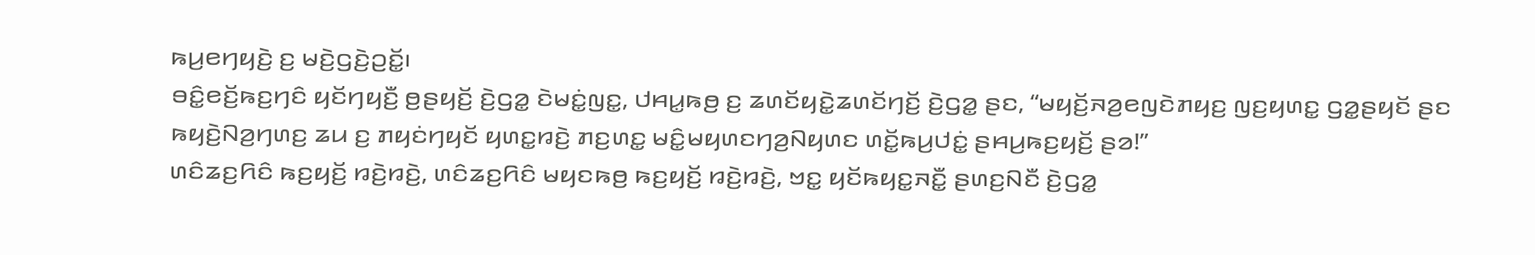ꤒꤣ꤬ꤕꤚꤟꤢꤧ꤬ ꤢ꤬ ꤗꤢꤧ꤬ꤞꤢꤧ꤬ꤑꤢꤩ꤭꤯
ꤋꤢꤨ꤭ꤕꤢꤩ꤬ꤒꤢ꤬ꤚꤢꤨ ꤟꤢꤩꤚꤟꤢꤪ꤬ ꤥ꤬ꤔꤟꤢꤩ꤬ ꤢꤧ꤬ꤞꤤ꤭ ꤢꤧꤗꤢꤦ꤭ꤜꤢ꤭, ꤓꤌꤣ꤭ꤒꤥ꤬ ꤢ꤬ ꤘꤛꤢꤩꤟꤢꤧ꤭ꤘꤛꤢꤩꤚꤢꤩ꤬ ꤢꤧ꤬ꤞꤤ꤭ ꤔꤢ, “ꤗꤟꤢꤩ꤬ꤏꤤ꤬ꤕꤜꤢꤧꤊꤟꤢ꤬ ꤜꤢ꤬ꤟꤛꤢ꤭ ꤞꤤ꤭ꤔꤟꤢꤩ ꤔꤢ ꤒꤟꤢꤧ꤬ꤡꤤ꤬ꤚꤛꤢ꤬ ꤘꤣ ꤢ꤬ ꤊꤟꤢꤦꤚꤟꤢꤩ ꤟꤛꤢ꤭ꤙꤢꤧ꤬ ꤊꤢ꤬ꤛꤢ꤭ ꤗꤢꤨ꤭ꤗꤟꤛꤢꤚꤤ꤬ꤡꤟꤛꤢ ꤛꤢꤩ꤭ꤒꤣ꤬ꤓꤢꤦ꤭ ꤔꤌꤣ꤬ꤒꤢ꤬ꤟꤢꤩ꤬ ꤔꤤ!”
ꤛꤢꤨꤘꤢ꤬ꤖꤢꤨ ꤒꤢ꤬ꤟꤢꤩ꤬ ꤙꤢꤧ꤬ꤙꤢꤧ꤬, ꤛꤢꤨꤘꤢ꤬ꤖꤢꤨ ꤗꤟꤢꤒꤥ꤬ ꤒꤢ꤬ꤟꤢꤩ꤬ ꤙꤢꤧ꤬ꤙꤢꤧ꤬, ꤠꤢ꤭ ꤟꤢꤩꤒꤟꤢ꤭ꤏꤢꤪ꤭ ꤔꤛꤢ꤬ꤡꤢꤪ ꤢꤧ꤬ꤞꤤ꤭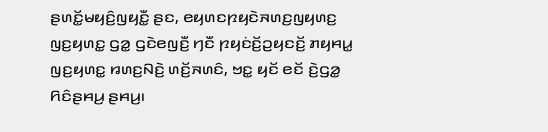ꤔꤛꤢꤩ꤭ꤗꤟꤢꤨ꤬ꤜꤟꤢꤪ꤭ ꤔꤢ, ꤕꤟꤛꤢꤐꤟꤢꤧꤏꤛꤢ꤬ꤜꤟꤛꤢ꤬ ꤜꤢ꤬ꤟꤛꤢ꤭ ꤞꤤ꤭ ꤞꤢꤧꤕꤜꤢꤪ꤬ ꤚꤢꤪ ꤐꤟꤢꤦꤢꤩ꤬ꤑꤟꤢꤢꤩ꤬ ꤊꤟꤌꤣ꤭ ꤜꤢ꤬ꤟꤛꤢ꤭ ꤙꤛꤢ꤬ꤡꤢꤧ꤬ ꤛꤢꤩ꤬ꤏꤛꤢꤨ, ꤠꤢ꤭ ꤟꤢꤩ ꤕꤢꤩ ꤢꤧ꤬ꤞꤤ꤭ ꤖꤢꤨꤔꤌꤣ꤬ ꤔꤌꤣ꤬꤯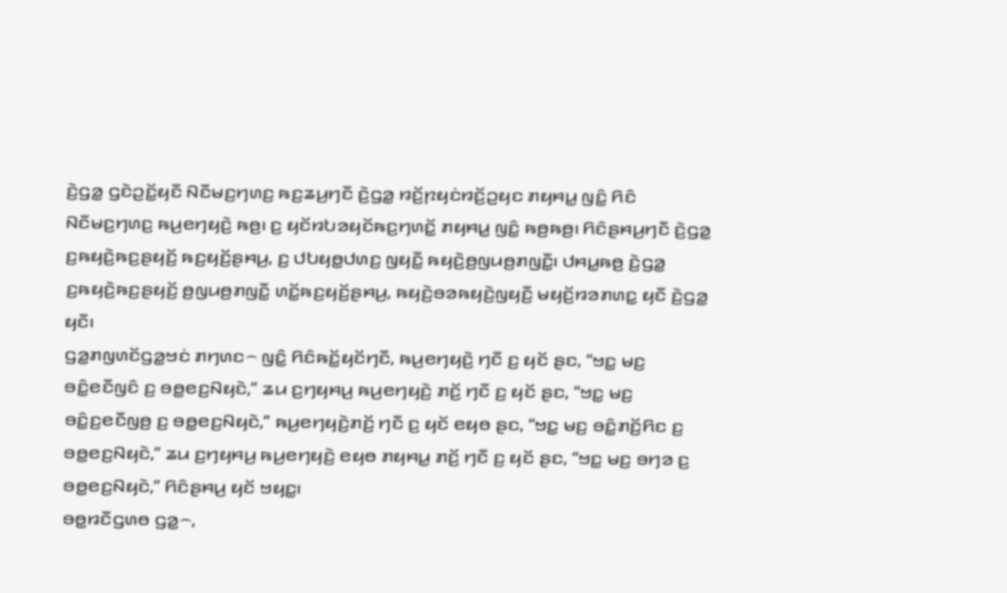ꤢꤧ꤬ꤞꤤ꤭ ꤞꤢꤧꤑꤢꤩ꤭ꤟꤢꤪ ꤡꤢꤪꤗꤢ꤬ꤚꤛꤢ꤬ ꤒꤢ꤬ꤘꤣ꤬ꤚꤢꤪ ꤢꤧ꤬ꤞꤤ꤭ ꤙꤢꤩ꤬ꤐꤟꤢꤦꤙꤢꤩ꤬ꤑꤟꤢ ꤊꤟꤌꤣ꤭ ꤜꤢꤨ꤭ ꤖꤢꤨ ꤡꤢꤪꤗꤢ꤬ꤚꤛꤢ꤬ ꤒꤣ꤬ꤕꤚꤟꤢꤧ꤬ ꤒꤥ꤬꤯ ꤢ꤬ ꤟꤢꤩꤙꤝꤤꤟꤢꤩꤒꤢ꤬ꤚꤛꤢꤩ꤭ ꤊꤟꤌꤣ꤭ ꤜꤢꤨ꤭ ꤒꤥ꤬ꤒꤥ꤬꤯ ꤖꤢꤨꤔꤌꤣ꤬ꤚꤢꤪ ꤢꤧ꤬ꤞꤤ꤭ ꤢ꤬ꤒꤟꤢꤧ꤬ꤒꤢ꤬ꤔꤟꤢꤩ꤬ ꤒꤢ꤬ꤟꤢꤩ꤬ꤔꤌꤣ꤬, ꤢ꤬ ꤓꤝꤟꤥ꤭ꤓꤛꤢ꤬ ꤜꤟꤢꤪ꤭ ꤒꤟꤢꤧ꤬ꤥ꤬ꤜꤣꤥ꤬ꤊꤜꤢꤪ꤭꤯ ꤓꤌꤣ꤭ꤒꤥ꤬ ꤢꤧ꤬ꤞꤤ꤭ ꤢ꤬ꤒꤟꤢꤧ꤬ꤒꤢ꤬ꤔꤟꤢꤩ꤬ ꤥ꤬ꤜꤣꤥ꤬ꤊꤜꤢꤪ꤭ ꤛꤢꤩ꤭ꤒꤢ꤬ꤟꤢꤩ꤬ꤔꤌꤣ꤬, ꤒꤟꤢꤧ꤬ꤋꤤꤒꤟꤢꤧ꤬ꤜꤟꤢꤪ꤬ ꤗꤟꤢꤩ꤬ꤙꤤꤊꤛꤢ꤭ ꤟꤢꤪ ꤢꤧ꤬ꤞꤤ꤭ ꤟꤢꤪ꤯
ꤞꤤ꤭ꤊꤜꤛꤢꤩꤞꤤ꤭ꤠꤢꤦ ꤊꤚꤛꤢ꤮ ꤜꤢꤨ꤭ ꤖꤢꤨꤒꤢꤩ꤭ꤟꤢꤩꤚꤢꤪ, ꤒꤣ꤬ꤕꤚꤟꤢꤧ꤬ ꤚꤢꤪ ꤢ꤬ ꤟꤢꤩ ꤔꤢ, “ꤠꤢ꤭ ꤗꤢ꤬ ꤋꤢꤨ꤭ꤕꤢꤪꤜꤢꤨ ꤢ꤬ ꤋꤥ꤭ꤕꤢ꤬ꤡꤟꤢꤧ,” ꤘꤣ ꤢ꤬ꤚꤟꤌꤣ꤬ ꤒꤣ꤬ꤕꤚꤟꤢꤧ꤬ ꤊꤢꤩ꤬ ꤚꤢꤪ ꤢ꤬ ꤟꤢꤩ ꤔꤢ, “ꤠꤢ꤭ ꤗꤢ꤬ ꤋꤢꤨ꤭ꤢ꤬ꤕꤢꤪꤜꤥ꤬ ꤢ꤬ ꤋꤥ꤭ꤕꤢ꤬ꤡꤟꤢꤧ,” ꤒꤣ꤬ꤕꤚꤟꤢꤧ꤬ꤊꤢꤩ꤬ ꤚꤢꤪ ꤢ꤬ ꤟꤢꤩ ꤕꤟꤥ ꤔꤢ, “ꤠꤢ꤭ ꤗꤢ꤬ ꤋꤢꤨ꤭ꤊꤢꤩ꤬ꤖꤢ ꤢ꤬ ꤋꤥ꤭ꤕꤢ꤬ꤡꤟꤢꤧ,” ꤘꤣ ꤢ꤬ꤚꤟꤌꤣ꤬ ꤒꤣ꤬ꤕꤚꤟꤢꤧ꤬ ꤕꤟꤥ ꤊꤟꤌꤣ꤭ ꤊꤢꤩ꤬ ꤚꤢꤪ ꤢ꤬ ꤟꤢꤩ ꤔꤢ, “ꤠꤢ꤭ ꤗꤢ꤬ ꤋꤚꤤ ꤢ꤬ ꤋꤥ꤭ꤕꤢ꤬ꤡꤟꤢꤧ,” ꤖꤢꤨꤔꤌꤣ꤬ ꤟꤢꤩ ꤠꤟꤢ꤭꤯
ꤋꤥ꤭ꤙꤢꤪꤞꤛꤥ ꤞꤤ꤭꤮,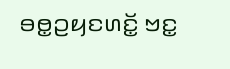ꤋꤥ꤭ꤑꤟꤢꤛꤢꤩ꤭ ꤠꤢ꤭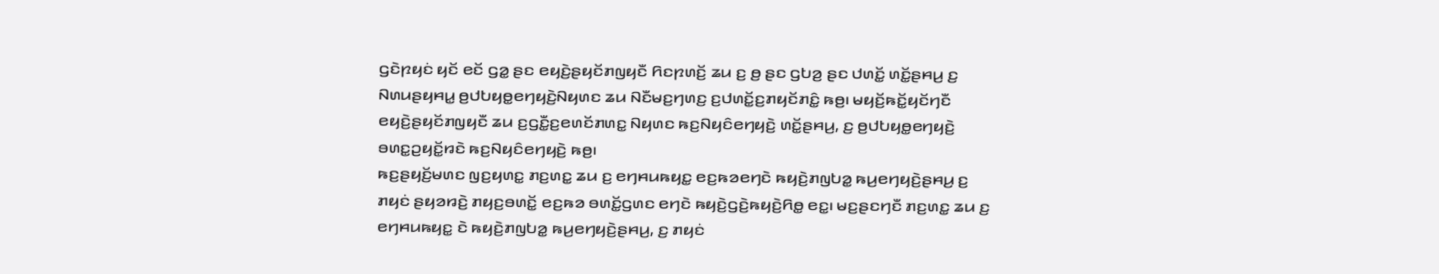ꤞꤢꤧꤐꤟꤢꤦ ꤟꤢꤩ ꤕꤢꤩ ꤞꤤ꤭ ꤔꤢ ꤕꤟꤢꤧ꤬ꤔꤟꤢꤩꤊꤜꤟꤢꤪ ꤖꤢꤐꤛꤢꤩ꤬ ꤘꤣ ꤢ꤬ ꤥ꤬ ꤔꤢ ꤞꤝꤤ꤬ ꤔꤢ ꤓꤛꤢꤩ꤭ ꤛꤢꤩ꤭ꤔꤌꤣ꤬ ꤢ꤬ ꤡꤛꤣꤔꤟꤌꤣ꤭ ꤥ꤬ꤓꤝꤟꤥ꤭ꤕꤚꤟꤢꤧ꤬ꤡꤟꤛꤢ ꤘꤣ ꤡꤢꤪꤗꤢ꤬ꤚꤛꤢ꤬ ꤢ꤬ꤓꤛꤢꤩ꤭ꤢ꤬ꤊꤟꤢꤩꤊꤢꤨ꤭ ꤒꤥ꤬꤯ ꤗꤟꤢꤩ꤬ꤒꤢꤩ꤭ꤟꤢꤩꤚꤢꤪ ꤕꤟꤢꤧ꤬ꤔꤟꤢꤩꤊꤜꤟꤢꤪ ꤘꤣ ꤢ꤬ꤞꤢꤪ꤭ꤢ꤬ꤕꤛꤢꤩꤊꤛꤢ꤭ ꤡꤟꤛꤢ ꤒꤢ꤬ꤡꤟꤢꤨꤕꤚꤟꤢꤧ꤬ ꤛꤢꤩ꤭ꤔꤌꤣ꤬, ꤢ꤬ ꤥ꤬ꤓꤝꤟꤥ꤭ꤕꤚꤟꤢꤧ꤬ ꤋꤛꤢ꤭ꤑꤟꤢꤩ꤭ꤙꤢꤧ ꤒꤢ꤬ꤡꤟꤢꤨꤕꤚꤟꤢꤧ꤬ ꤒꤥ꤬꤯
ꤒꤢ꤬ꤔꤟꤢꤩ꤬ꤗꤛꤢ ꤜꤢ꤬ꤟꤛꤢ꤭ ꤊꤢ꤬ꤛꤢ꤭ ꤘꤣ ꤢ꤬ ꤕꤚꤌꤣꤒꤟꤢ꤭ ꤕꤢ꤬ꤒꤤꤕꤚꤢꤧ ꤒꤟꤢꤧ꤬ꤊꤜꤝꤤ꤭ ꤒꤣ꤬ꤕꤚꤟꤢꤧ꤬ꤔꤌꤣ꤬ ꤢ꤬ ꤊꤟꤢꤦ ꤔꤟꤤꤙꤢꤧ꤬ ꤊꤟꤢ꤬ꤋꤛꤢꤩ꤭ ꤕꤢ꤬ꤒꤤ ꤋꤛꤢꤩ꤭ꤞꤛꤢ ꤕꤚꤢꤧ ꤒꤟꤢꤧ꤬ꤞꤢꤧ꤬ꤒꤟꤢꤧ꤬ꤖꤥ꤭ ꤕꤢ꤭꤯ ꤗꤢ꤬ꤔꤢꤚꤢꤪ ꤊꤢ꤬ꤛꤢ꤭ ꤘꤣ ꤢ꤬ ꤕꤚꤌꤣꤒꤟꤢ꤭ ꤢꤧ ꤒꤟꤢꤧ꤬ꤊꤜꤝꤤ꤭ ꤒꤣ꤬ꤕꤚꤟꤢꤧ꤬ꤔꤌꤣ꤬, ꤢ꤬ ꤊꤟꤢꤦ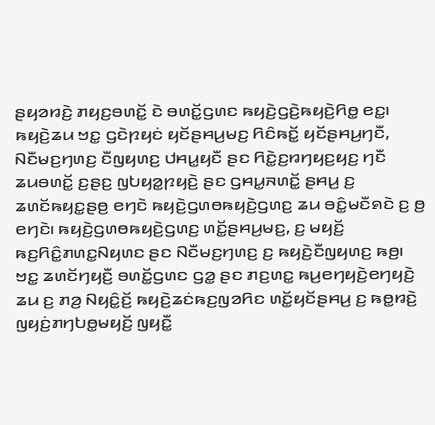ꤔꤟꤤꤙꤢꤧ꤬ ꤊꤟꤢ꤬ꤋꤛꤢꤩ꤭ ꤢꤧ ꤋꤛꤢꤩ꤭ꤞꤛꤢ ꤒꤟꤢꤧ꤬ꤞꤢꤧ꤬ꤒꤟꤢꤧ꤬ꤖꤥ꤭ ꤕꤢ꤭꤯
ꤒꤟꤢꤧ꤬ꤘꤣ ꤠꤢ꤭ ꤞꤢꤧꤐꤟꤢꤦ ꤟꤢꤩꤔꤌꤣ꤬ꤗꤢ꤬ ꤖꤢꤨꤒꤢꤩ꤭ ꤟꤢꤩꤔꤌꤣ꤬ꤚꤢꤪ, ꤡꤢꤪꤗꤢ꤬ꤚꤛꤢ꤬ ꤢꤪꤜꤟꤛꤢ꤬ ꤓꤌꤣ꤭ꤟꤢꤪ ꤔꤢ ꤖꤢꤧ꤭ꤢ꤬ꤙꤚꤟꤢ꤬ꤟꤢ꤬ ꤚꤢꤪ ꤘꤣꤋꤛꤢꤩ꤭ ꤢ꤬ꤔꤢ꤬ ꤜꤝꤟꤤ꤭ꤐꤟꤢꤧ꤬ ꤔꤢ ꤞꤌꤣ꤭ꤏꤛꤢꤩ꤭ ꤔꤌꤣ꤬ ꤢ꤬ ꤘꤛꤢꤩꤒꤟꤢ꤭ꤔꤥ꤬ ꤕꤚꤢꤧ ꤒꤟꤢꤧ꤬ꤞꤛꤥꤒꤟꤢꤧ꤬ꤞꤛꤢ꤬ ꤘꤣ ꤋꤢꤨ꤭ꤗꤢꤪꤎꤢꤧ ꤢ꤬ ꤥ꤬ ꤕꤚꤢꤧ꤯ ꤒꤟꤢꤧ꤬ꤞꤛꤥꤒꤟꤢꤧ꤬ꤞꤛꤢ꤬ ꤛꤢꤩ꤭ꤔꤌꤣ꤬ꤗꤢ꤬, ꤢ꤬ ꤗꤟꤢꤩ꤬ ꤒꤢ꤬ꤖꤢꤨ꤭ꤊꤛꤢ꤭ꤡꤟꤛꤢ ꤔꤢ ꤡꤢꤪꤗꤢ꤬ꤚꤛꤢ꤬ ꤢ꤬ ꤒꤟꤢꤧ꤬ꤢꤪꤜꤟꤛꤢ꤬ ꤒꤥ꤬꤯
ꤠꤢ꤭ ꤘꤛꤢꤩꤚꤟꤢꤪ꤬ ꤋꤛꤢꤩ꤭ꤞꤛꤢ ꤞꤤ꤭ ꤔꤢ ꤊꤢ꤬ꤛꤢ꤭ ꤒꤣ꤬ꤕꤚꤟꤢꤧ꤬ꤕꤚꤟꤢꤧ꤬ ꤘꤣ ꤢ꤬ ꤊꤤ꤬ ꤡꤟꤢꤨ꤭ꤢꤩ꤬ ꤒꤟꤢꤧ꤬ꤘꤢꤦꤒꤢ꤬ꤜꤤꤖꤢ ꤛꤢꤩ꤭ꤟꤢꤩꤔꤌꤣ꤬ ꤢ꤬ ꤒꤥ꤭ꤙꤢꤧ꤬ ꤜꤟꤢꤦ꤬ꤊꤚꤝꤥ꤭ꤗꤟꤢꤩ꤬ ꤜꤟꤢꤪ꤭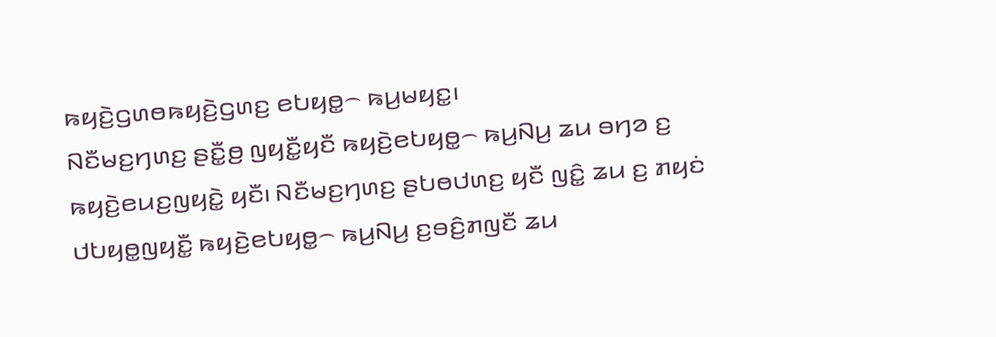ꤒꤟꤢꤧ꤬ꤞꤛꤥꤒꤟꤢꤧ꤬ꤞꤛꤢ꤬ ꤕꤝꤟꤥ꤭꤮ ꤒꤣ꤬ꤗꤟꤢ꤭꤯
ꤡꤢꤪꤗꤢ꤬ꤚꤛꤢ꤬ ꤔꤢꤪ꤭ꤥ꤬ ꤜꤟꤢꤪ꤭ꤟꤢꤪ ꤒꤟꤢꤧ꤬ꤕꤝꤟꤥ꤭꤮ ꤒꤣ꤬ꤡꤣ꤬ ꤘꤣ ꤋꤚꤤ ꤢ꤬ ꤒꤟꤢꤧ꤬ꤕꤣꤢ꤬ꤜꤟꤢꤧ꤭ ꤟꤢꤪ꤯ ꤡꤢꤪꤗꤢ꤬ꤚꤛꤢ꤬ ꤔꤝꤥꤓꤛꤢ꤬ ꤟꤢꤪ ꤜꤢꤨ꤭ ꤘꤣ ꤢ꤬ ꤊꤟꤢꤦ ꤓꤝꤟꤥ꤭ꤜꤟꤢꤪ꤭ ꤒꤟꤢꤧ꤬ꤕꤝꤟꤥ꤭꤮ ꤒꤣ꤬ꤡꤣ꤬ ꤢ꤬ꤋꤢꤨ꤬ꤊꤜꤢꤪ ꤘꤣ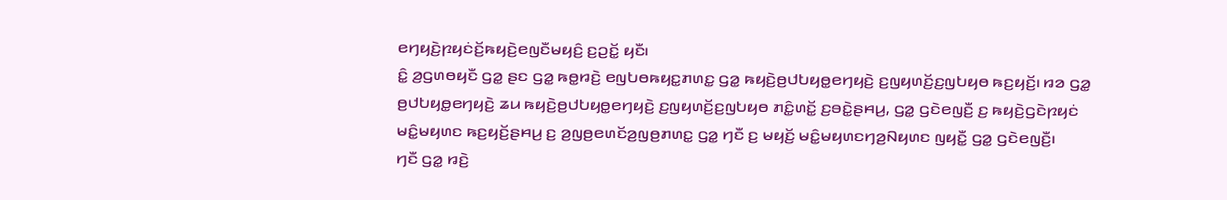ꤕꤚꤟꤢꤧ꤬ꤐꤟꤢꤦꤢꤩ꤬ꤒꤟꤢꤧ꤬ꤕꤜꤢꤪꤗꤟꤢꤨ꤬ ꤢ꤬ꤑꤢꤩ꤭ ꤟꤢꤪ꤯
ꤢꤨ꤭ ꤤ꤬ꤞꤛꤥꤟꤢꤪ ꤞꤤ꤭ ꤔꤢ ꤞꤤ꤭ ꤒꤥ꤭ꤙꤢꤧ꤬ ꤕꤜꤝꤥꤒꤟꤢ꤭ꤊꤛꤢ꤭ ꤞꤤ꤭ ꤒꤟꤢꤧ꤬ꤥ꤬ꤓꤝꤟꤥ꤭ꤕꤚꤟꤢꤧ꤬ ꤢ꤬ꤜꤟꤛꤢꤩ꤬ꤢ꤬ꤜꤝꤟꤥ ꤒꤢ꤬ꤟꤢꤩ꤬꤯ ꤙꤤ ꤞꤤ꤭ ꤥ꤬ꤓꤝꤟꤥ꤭ꤕꤚꤟꤢꤧ꤬ ꤘꤣ ꤒꤟꤢꤧ꤬ꤥ꤬ꤓꤝꤟꤥ꤭ꤕꤚꤟꤢꤧ꤬ ꤢ꤬ꤜꤟꤛꤢꤩ꤬ꤢ꤬ꤜꤝꤟꤥ ꤊꤢꤨ꤭ꤛꤢꤩ꤭ ꤢ꤬ꤋꤢꤧ꤭ꤔꤌꤣ꤬, ꤞꤤ꤭ ꤞꤢꤧꤕꤜꤢꤪ꤬ ꤢ꤬ ꤒꤟꤢꤧ꤬ꤞꤢꤧꤐꤟꤢꤦ ꤗꤢꤨ꤭ꤗꤟꤛꤢ ꤒꤢ꤬ꤟꤢꤩ꤬ꤔꤌꤣ꤬ ꤢ꤬ ꤤ꤬ꤜꤥ꤬ꤕꤛꤢꤩꤤ꤬ꤜꤥ꤬ꤊꤛꤢ꤭ ꤞꤤ꤭ ꤚꤢꤪ ꤢ꤬ ꤗꤟꤢꤩ꤬ ꤗꤢꤨ꤭ꤗꤟꤛꤢꤚꤤ꤬ꤡꤟꤛꤢ ꤜꤟꤢꤪ꤭ ꤞꤤ꤭ ꤞꤢꤧꤕꤜꤢꤪ꤬꤯
ꤚꤢꤪ ꤞꤤ꤭ ꤙꤢꤧ꤬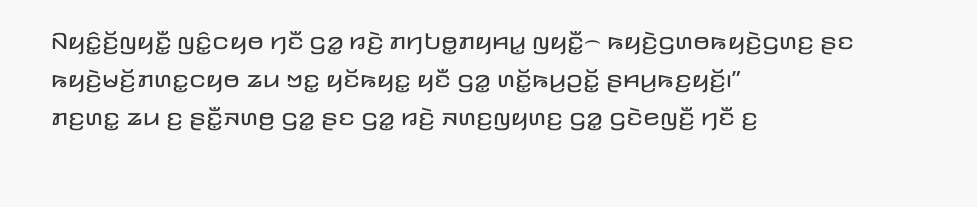ꤡꤟꤢꤨ꤭ꤢꤩ꤬ꤜꤟꤢꤪ꤭ ꤜꤢꤨ꤭ꤍꤟꤥ ꤚꤢꤪ ꤞꤤ꤭ ꤙꤢꤧ꤬ ꤊꤚꤝꤥ꤭ꤊꤟꤌꤣ꤭ ꤜꤟꤢꤪ꤭꤮ ꤒꤟꤢꤧ꤬ꤞꤛꤥꤒꤟꤢꤧ꤬ꤞꤛꤢ꤬ ꤔꤢ ꤒꤟꤢꤧ꤬ꤗꤢꤩ꤬ꤊꤛꤢ꤭ꤍꤟꤥ ꤘꤣ ꤠꤢ꤭ ꤟꤢꤩꤒꤟꤢ꤭ ꤟꤢꤪ ꤞꤤ꤭ ꤛꤢꤩ꤭ꤒꤣ꤬ꤑꤢꤩ꤭ ꤔꤌꤣ꤬ꤒꤢ꤬ꤟꤢꤩ꤬꤯”
ꤊꤢ꤬ꤛꤢ꤭ ꤘꤣ ꤢ꤬ ꤔꤢꤪ꤭ꤏꤛꤥ꤬ ꤞꤤ꤭ ꤔꤢ ꤞꤤ꤭ ꤙꤢꤧ꤬ ꤏꤛꤢ꤬ꤜꤟꤛꤢ꤬ ꤞꤤ꤭ ꤞꤢꤧꤕꤜꤢꤪ꤬ ꤚꤢꤪ ꤢ꤬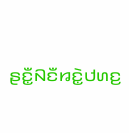ꤔꤢꤪ꤭ꤡꤢꤪꤙꤢꤧ꤭ꤓꤛꤢ꤬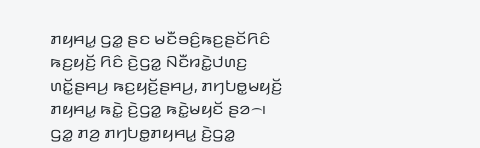ꤊꤟꤌꤣ꤭ ꤞꤤ꤭ ꤔꤢ ꤗꤢꤪꤋꤢꤨ꤬ꤒꤢ꤬ꤔꤢꤩꤖꤢꤨ ꤒꤢ꤬ꤟꤢꤩ꤬ ꤖꤢꤨ ꤢꤧ꤬ꤞꤤ꤭ ꤡꤢꤪꤙꤢꤧ꤭ꤓꤛꤢ꤬ ꤛꤢꤩ꤭ꤔꤌꤣ꤬ ꤒꤢ꤬ꤟꤢꤩ꤬ꤔꤌꤣ꤬, ꤊꤚꤝꤥ꤭ꤗꤟꤢꤩ꤬ ꤊꤟꤌꤣ꤭ ꤒꤢꤧ꤭ ꤢꤧ꤬ꤞꤤ꤭ ꤒꤢꤧ꤭ꤗꤟꤢꤩ ꤔꤤ꤮꤯ ꤞꤤ꤭ ꤊꤤ꤬ ꤊꤚꤝꤥ꤭ꤊꤟꤌꤣ꤭ ꤢꤧ꤬ꤞꤤ꤭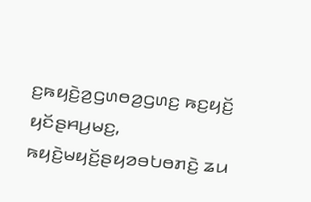ꤢ꤬ꤒꤟꤢꤧ꤬ꤤ꤬ꤞꤛꤥꤤ꤬ꤞꤛꤢ꤬ ꤒꤢ꤬ꤟꤢꤩ꤬ ꤟꤢꤩꤔꤌꤣ꤬ꤗꤢ꤬, ꤒꤟꤢꤧ꤬ꤗꤟꤢꤩ꤬ꤔꤟꤤꤋꤝꤥꤊꤢꤧ꤬ ꤘꤣ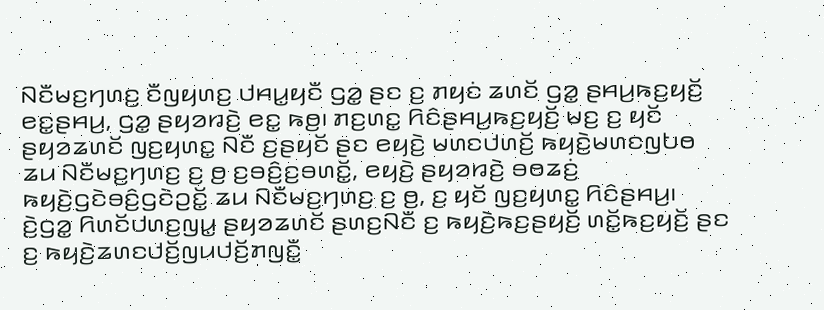ꤡꤢꤪꤗꤢ꤬ꤚꤛꤢ꤬ ꤢꤪꤜꤟꤛꤢ꤬ ꤓꤌꤣ꤭ꤟꤢꤪ ꤞꤤ꤭ ꤔꤢ ꤢ꤬ ꤊꤟꤢꤦ ꤘꤛꤢꤩ ꤞꤤ꤭ ꤔꤌꤣ꤬ꤒꤢ꤬ꤟꤢꤩ꤬ ꤕꤢ꤭ꤔꤌꤣ꤬, ꤞꤤ꤭ ꤔꤟꤤꤙꤢꤧ꤬ ꤕꤢ꤭ ꤒꤥ꤬꤯ ꤊꤢ꤬ꤛꤢ꤭ ꤖꤢꤨꤔꤌꤣ꤬ꤒꤢ꤬ꤟꤢꤩ꤬ ꤗꤢ꤬ ꤢ꤬ ꤟꤢꤩ ꤔꤟꤤꤘꤛꤢꤩ ꤜꤢ꤬ꤟꤛꤢ꤭ ꤡꤢꤪ ꤢ꤬ꤔꤟꤢꤩ ꤔꤢ ꤕꤟꤢꤧ꤬ ꤗꤛꤢꤓꤛꤢꤩ꤬ ꤒꤟꤢꤧ꤬ꤗꤛꤢꤜꤝꤥ ꤘꤣ ꤡꤢꤪꤗꤢ꤬ꤚꤛꤢ꤬ ꤢ꤬ ꤥ꤬ ꤢ꤬ꤋꤢꤨ꤬ꤢ꤬ꤋꤛꤢꤩ꤭, ꤕꤟꤢꤧ꤬ ꤔꤟꤤꤙꤢꤧ꤬ ꤋꤥꤘꤢꤦ꤬ ꤒꤟꤢꤧ꤬ꤞꤢꤧꤋꤢꤨ꤬ꤞꤢꤧꤑꤢꤩ꤭ ꤘꤣ ꤡꤢꤪꤗꤢ꤬ꤚꤛꤢ꤬ ꤢ꤬ ꤥ꤬, ꤢ꤬ ꤟꤢꤩ ꤜꤢ꤬ꤟꤛꤢ꤭ ꤖꤢꤨꤔꤌꤣ꤬꤯ ꤢꤧ꤬ꤞꤤ꤭ ꤖꤛꤢꤩꤓꤛꤢ꤬ꤜꤣ꤭ ꤔꤟꤤꤘꤛꤢꤩ ꤔꤛꤢ꤬ꤡꤢꤪ ꤢ꤬ ꤒꤟꤢꤧ꤬ꤒꤢ꤬ꤔꤟꤢꤩ꤬ ꤛꤢꤩ꤭ꤒꤢ꤬ꤟꤢꤩ꤬ ꤔꤢ ꤢ꤬ ꤒꤟꤢꤧ꤬ꤘꤛꤢꤓꤢꤩ꤬ꤜꤣꤓꤢꤩ꤬ꤊꤜꤢꤪ꤭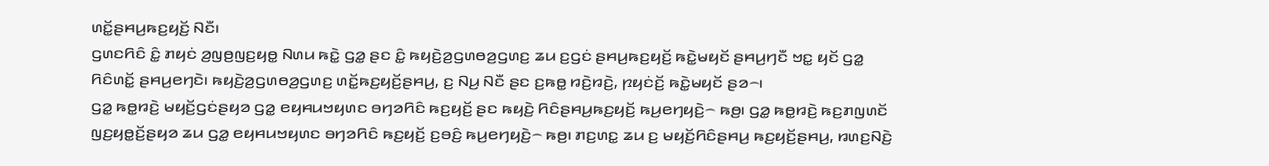ꤛꤢꤩ꤭ꤔꤌꤣ꤬ꤒꤢ꤬ꤟꤢꤩ꤬ ꤡꤢꤪ꤯
ꤞꤛꤢꤖꤢꤨ ꤢꤨ꤭ ꤊꤟꤢꤦ ꤤ꤬ꤜꤥ꤬ꤜꤢ꤬ꤟꤥ꤭ ꤡꤛꤣ ꤒꤢꤧ꤭ ꤞꤤ꤭ ꤔꤢ ꤢꤨ꤭ ꤒꤟꤢꤧ꤬ꤤ꤬ꤞꤛꤥꤤ꤬ꤞꤛꤢ꤬ ꤘꤣ ꤢ꤬ꤞꤢꤦ ꤔꤌꤣ꤬ꤒꤢ꤬ꤟꤢꤩ꤬ ꤒꤢꤧ꤭ꤗꤟꤢꤩ ꤔꤌꤣ꤬ꤚꤢꤪ ꤠꤢ꤭ ꤟꤢꤩ ꤞꤤ꤭ ꤖꤢꤨꤛꤢꤩ꤭ ꤔꤌꤣ꤬ꤕꤚꤢꤧ꤯ ꤒꤟꤢꤧ꤬ꤤ꤬ꤞꤛꤥꤤ꤬ꤞꤛꤢ꤬ ꤛꤢꤩ꤭ꤒꤢ꤬ꤟꤢꤩ꤬ꤔꤌꤣ꤬, ꤢ꤬ ꤡꤣ꤬ ꤡꤢꤪ ꤔꤢ ꤢ꤬ꤒꤥ꤭ ꤙꤢꤧ꤬ꤙꤢꤧ꤬, ꤐꤟꤢꤦꤢꤩ꤬ ꤒꤢꤧ꤭ꤗꤟꤢꤩ ꤔꤤ꤮꤯
ꤞꤤ꤭ ꤒꤥ꤭ꤙꤢꤧ꤬ ꤗꤟꤢꤩ꤬ꤞꤢꤦꤔꤟꤤ ꤞꤤ꤭ ꤕꤟꤌꤣꤠꤟꤛꤢ ꤋꤚꤤꤖꤢꤨ ꤒꤢ꤬ꤟꤢꤩ꤬ ꤔꤢ ꤒꤟꤢꤧ꤬ ꤖꤢꤨꤔꤌꤣ꤬ꤒꤢ꤬ꤟꤢꤩ꤬ ꤒꤣ꤬ꤕꤚꤟꤢꤧ꤬꤮ ꤒꤥ꤬꤯ ꤞꤤ꤭ ꤒꤥ꤭ꤙꤢꤧ꤬ ꤒꤢ꤬ꤊꤜꤛꤢꤩ ꤜꤢ꤬ꤟꤥ꤭ꤢꤩ꤬ꤔꤟꤤ ꤘꤣ ꤞꤤ꤭ ꤕꤟꤌꤣꤠꤟꤛꤢ ꤋꤚꤤꤖꤢꤨ ꤒꤢ꤬ꤟꤢꤩ꤬ ꤢ꤬ꤋꤢꤨ꤬ ꤒꤣ꤬ꤕꤚꤟꤢꤧ꤬꤮ ꤒꤥ꤬꤯ ꤊꤢ꤬ꤛꤢ꤭ ꤘꤣ ꤢ꤬ ꤗꤟꤢꤩ꤬ꤖꤢꤨꤔꤌꤣ꤬ ꤒꤢ꤬ꤟꤢꤩ꤬ꤔꤌꤣ꤬, ꤙꤛꤢ꤬ꤡꤢꤧ꤬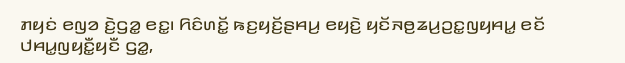ꤊꤟꤢꤦ ꤕꤜꤤ ꤢꤧ꤬ꤞꤤ꤭ ꤕꤢ꤭꤯ ꤖꤢꤨꤛꤢꤩ꤭ ꤒꤢ꤬ꤟꤢꤩ꤬ꤔꤌꤣ꤬ ꤕꤟꤢꤧ꤬ ꤟꤢꤩꤏꤥ꤬ꤘꤣ꤬ꤑꤢ꤭ꤜꤟꤌꤣ꤭ ꤕꤢꤩ ꤓꤌꤣ꤭ꤜꤟꤢꤪ꤭ꤟꤢꤪ ꤞꤤ꤭,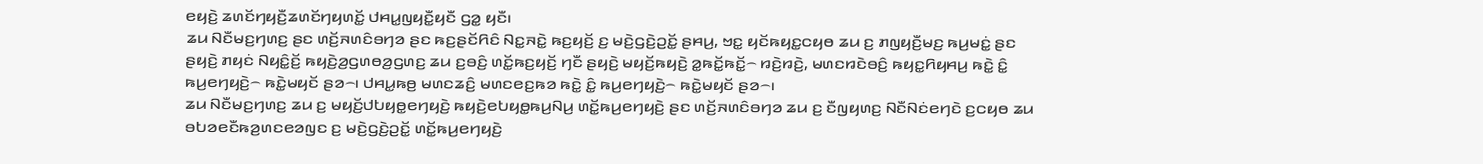ꤕꤟꤢꤧ꤬ ꤘꤛꤢꤩꤚꤟꤢꤪ꤬ꤘꤛꤢꤩꤚꤟꤛꤢꤩ꤭ ꤓꤌꤣ꤭ꤜꤟꤢꤪ꤭ꤟꤢꤪ ꤞꤤ꤭ ꤟꤢꤪ꤯
ꤘꤣ ꤡꤢꤪꤗꤢ꤬ꤚꤛꤢ꤬ ꤔꤢ ꤛꤢꤩ꤬ꤏꤛꤢꤨꤋꤚꤤ ꤔꤢ ꤒꤢ꤬ꤔꤢꤩꤖꤢꤨ ꤡꤢ꤭ꤏꤢꤧ꤭ ꤒꤢ꤬ꤟꤢꤩ꤬ ꤢ꤬ ꤗꤢꤧ꤬ꤞꤢꤧ꤬ꤑꤢꤩ꤭ ꤔꤌꤣ꤬, ꤠꤢ꤭ ꤟꤢꤩꤒꤟꤢ꤭ꤍꤟꤥ ꤘꤣ ꤢ꤬ ꤊꤜꤟꤢꤪ꤬ꤗꤢ꤬ ꤒꤣ꤬ꤗꤢꤦ꤭ ꤔꤢ ꤔꤟꤢꤧ꤬ ꤊꤟꤢꤦ ꤡꤟꤢꤨ꤭ꤢꤩ꤬ ꤒꤟꤢꤧ꤬ꤤ꤬ꤞꤛꤥꤤ꤬ꤞꤛꤢ꤬ ꤘꤣ ꤢ꤬ꤋꤢꤨ꤬ ꤛꤢꤩ꤭ꤒꤢ꤬ꤟꤢꤩ꤬ ꤚꤢꤪ ꤔꤟꤢꤧ꤬ ꤗꤟꤢꤩ꤬ꤒꤟꤢꤧ꤬ ꤤ꤭ꤒꤢꤩ꤭ꤒꤢꤩ꤭꤮ ꤙꤢꤧ꤬ꤙꤢꤧ꤬, ꤗꤛꤢꤙꤢꤧꤋꤢꤨ꤬ ꤒꤟꤢ꤭ꤖꤟꤌꤣ꤬ ꤒꤢꤧ꤭ ꤢꤨ꤭ ꤒꤣ꤬ꤕꤚꤟꤢꤧ꤬꤮ ꤒꤢꤧ꤭ꤗꤟꤢꤩ ꤔꤤ꤮꤯ ꤓꤌꤣ꤭ꤒꤥ꤬ ꤗꤛꤢꤘꤢꤨ꤬ ꤗꤛꤢꤕꤢ꤬ꤒꤤ ꤒꤢꤧ꤭ ꤢꤨ꤭ ꤒꤣ꤬ꤕꤚꤟꤢꤧ꤬꤮ ꤒꤢꤧ꤭ꤗꤟꤢꤩ ꤔꤤ꤮꤯
ꤘꤣ ꤡꤢꤪꤗꤢ꤬ꤚꤛꤢ꤬ ꤘꤣ ꤢ꤬ ꤗꤟꤢꤩ꤬ꤓꤝꤟꤥ꤭ꤕꤚꤟꤢꤧ꤬ ꤒꤟꤢꤧ꤬ꤕꤝꤟꤥ꤭ꤒꤣ꤬ꤡꤣ꤬ ꤛꤢꤩ꤭ꤒꤣ꤬ꤕꤚꤟꤢꤧ꤬ ꤔꤢ ꤛꤢꤩ꤬ꤏꤛꤢꤨꤋꤚꤤ ꤘꤣ ꤢ꤬ ꤢꤪꤜꤟꤛꤢ꤬ ꤡꤢꤪꤡꤢꤦꤕꤚꤢꤧ ꤢ꤬ꤍꤟꤥ ꤘꤣ ꤋꤝꤤꤕꤢꤪꤒꤤ꤬ꤛꤢꤕꤤꤜꤢ ꤢ꤬ ꤗꤢꤧ꤬ꤞꤢꤧ꤬ꤑꤢꤩ꤭ ꤛꤢꤩ꤭ꤒꤣ꤬ꤕꤚꤟꤢꤧ꤬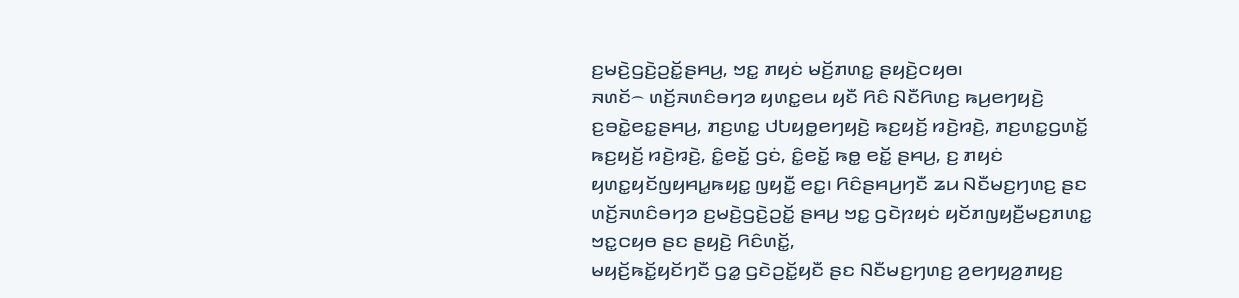ꤢ꤬ꤗꤢꤧ꤬ꤞꤢꤧ꤬ꤑꤢꤩ꤭ꤔꤌꤣ꤬, ꤠꤢ꤭ ꤊꤟꤢꤦ ꤗꤢꤩ꤬ꤊꤛꤢ꤭ ꤔꤟꤢꤧ꤬ꤍꤟꤥ꤯
ꤏꤛꤢꤩ꤮ ꤛꤢꤩ꤬ꤏꤛꤢꤨꤋꤚꤤ ꤟꤛꤢ꤭ꤕꤣ ꤟꤢꤪ ꤖꤢꤨ ꤡꤢꤪꤖꤛꤢ꤬ ꤒꤣ꤬ꤕꤚꤟꤢꤧ꤬ ꤢ꤬ꤋꤢꤧ꤭ꤕꤢ꤭ꤔꤌꤣ꤬, ꤊꤢ꤬ꤛꤢ꤭ ꤓꤝꤟꤥ꤭ꤕꤚꤟꤢꤧ꤬ ꤒꤢ꤬ꤟꤢꤩ꤬ ꤙꤢꤧ꤬ꤙꤢꤧ꤬, ꤊꤢ꤬ꤛꤢ꤭ꤞꤛꤢꤩ꤭ ꤒꤢ꤬ꤟꤢꤩ꤬ ꤙꤢꤧ꤬ꤙꤢꤧ꤬, ꤢꤨ꤭ꤕꤢꤩ꤭ ꤞꤢꤦ, ꤢꤨ꤭ꤕꤢꤩ꤭ ꤒꤥ꤭ ꤕꤢꤩ꤭ ꤔꤌꤣ꤬, ꤢ꤬ ꤊꤟꤢꤦ ꤟꤛꤢ꤭ꤟꤢꤩꤜꤟꤌꤣ꤭ꤒꤟꤢ꤭ ꤜꤟꤢꤪ꤭ ꤕꤢ꤭꤯ ꤖꤢꤨꤔꤌꤣ꤬ꤚꤢꤪ ꤘꤣ ꤡꤢꤪꤗꤢ꤬ꤚꤛꤢ꤬ ꤔꤢ ꤛꤢꤩ꤬ꤏꤛꤢꤨꤋꤚꤤ ꤢ꤬ꤗꤢꤧ꤬ꤞꤢꤧ꤬ꤑꤢꤩ꤭ ꤔꤌꤣ꤬ ꤠꤢ꤭ ꤞꤢꤧꤐꤟꤢꤦ ꤟꤢꤩꤊꤜꤟꤢꤪ꤬ꤗꤢ꤬ꤊꤛꤢ꤭ ꤠꤢ꤭ꤍꤟꤥ ꤔꤢ ꤔꤟꤢꤧ꤬ ꤖꤢꤨꤛꤢꤩ꤭,
ꤗꤟꤢꤩ꤬ꤒꤢꤩ꤭ꤟꤢꤩꤚꤢꤪ ꤞꤤ꤭ ꤞꤢꤧꤑꤢꤩ꤭ꤟꤢꤪ ꤔꤢ ꤡꤢꤪꤗꤢ꤬ꤚꤛꤢ꤬ ꤤ꤬ꤕꤚꤟꤤ꤬ꤊꤟꤢ꤬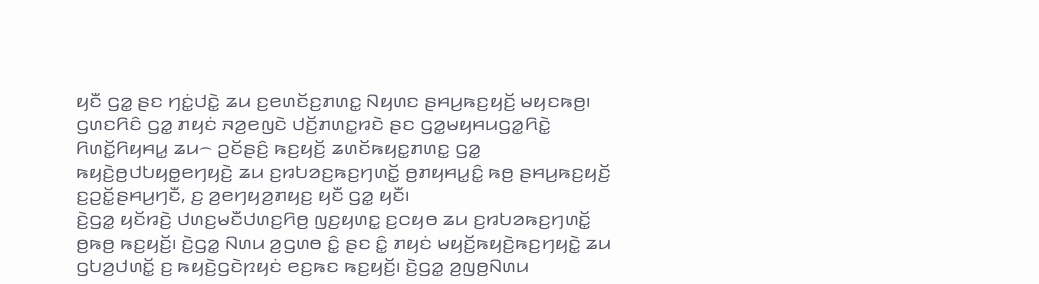ꤟꤢꤪ ꤞꤤ꤭ ꤔꤢ ꤚꤢꤦ꤭ꤓꤢꤧ꤭ ꤘꤣ ꤢ꤬ꤕꤛꤢꤩꤢ꤬ꤊꤛꤢ꤭ ꤡꤟꤛꤢ ꤔꤌꤣ꤬ꤒꤢ꤬ꤟꤢꤩ꤬ ꤗꤟꤢꤒꤥ꤬꤯ ꤞꤛꤢꤖꤢꤨ ꤞꤤ꤭ ꤊꤟꤢꤦ ꤏꤤ꤬ꤕꤜꤢꤧ ꤓꤢꤩ꤬ꤊꤛꤢ꤭ꤙꤢꤧ ꤔꤢ ꤞꤤ꤭ꤗꤟꤌꤣꤞꤤ꤭ꤖꤢꤧ꤭ ꤖꤛꤢꤩ꤭ꤖꤟꤌꤣ꤭ ꤘꤣ꤮ ꤑꤢꤩꤔꤢꤨ꤬ ꤒꤢ꤬ꤟꤢꤩ꤬ ꤘꤛꤢꤩꤒꤟꤢ꤭ꤊꤛꤢ꤭ ꤞꤤ꤭ ꤒꤟꤢꤧ꤬ꤥ꤬ꤓꤝꤟꤥ꤭ꤕꤚꤟꤢꤧ꤬ ꤘꤣ ꤢ꤬ꤙꤝꤤꤢ꤬ꤒꤢ꤬ꤚꤛꤢꤩ꤭ ꤥ꤬ꤊꤟꤌꤣ꤭ꤢꤨ꤭ ꤒꤥ꤬ ꤔꤌꤣ꤬ꤒꤢ꤬ꤟꤢꤩ꤬ ꤢ꤬ꤑꤢꤩ꤭ꤔꤌꤣ꤬ꤚꤢꤪ, ꤢ꤬ ꤤ꤬ꤕꤚꤟꤤ꤬ꤊꤟꤢ꤬ ꤟꤢꤪ ꤞꤤ꤭ ꤟꤢꤪ꤯
ꤢꤧ꤬ꤞꤤ꤭ ꤟꤢꤩꤙꤢꤧ꤬ ꤓꤛꤢ꤬ꤗꤢꤪꤓꤛꤢ꤬ꤖꤥ꤬ ꤜꤢ꤬ꤟꤛꤢ꤭ ꤢ꤬ꤍꤟꤥ ꤘꤣ ꤢ꤬ꤙꤝꤤꤒꤢ꤬ꤚꤛꤢꤩ꤭ ꤥ꤬ꤒꤥ꤬ ꤒꤢ꤬ꤟꤢꤩ꤬꤯ ꤢꤧ꤬ꤞꤤ꤭ ꤡꤛꤣ ꤤ꤬ꤞꤛꤥ ꤢꤨ꤭ ꤔꤢ ꤢꤨ꤭ ꤊꤟꤢꤦ ꤗꤟꤢꤩ꤬ꤒꤟꤢꤧ꤬ꤒꤢ꤬ꤚꤟꤢꤧ꤭ ꤘꤣ ꤞꤝꤤ꤬ꤓꤛꤢꤩ꤭ ꤢ꤬ ꤒꤟꤢꤧ꤬ꤞꤢꤧꤐꤟꤢꤦ ꤕꤢ꤬ꤒꤢ ꤒꤢ꤬ꤟꤢꤩ꤬꤯ ꤢꤧ꤬ꤞꤤ꤭ ꤤ꤬ꤜꤥ꤬ꤡꤛꤣ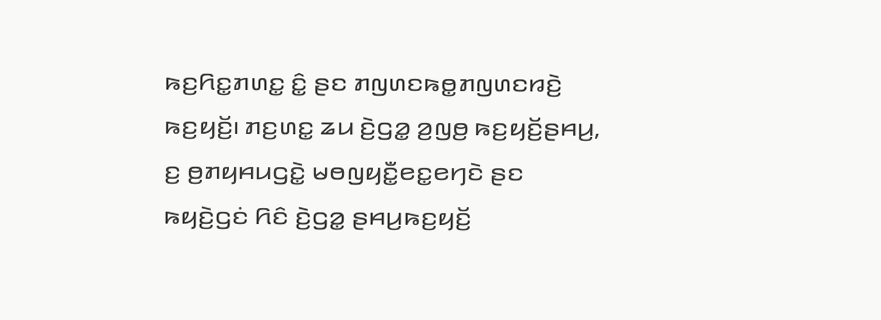ꤒꤢ꤬ꤖꤢ꤭ꤊꤛꤢ꤭ ꤢꤨ꤭ ꤔꤢ ꤊꤜꤛꤢꤒꤥ꤭ꤊꤜꤛꤢꤙꤢꤧ꤬ ꤒꤢ꤬ꤟꤢꤩ꤬꤯ ꤊꤢ꤬ꤛꤢ꤭ ꤘꤣ ꤢꤧ꤬ꤞꤤ꤭ ꤤ꤬ꤜꤥ꤬ ꤒꤢ꤬ꤟꤢꤩ꤬ꤔꤌꤣ꤬, ꤢ꤬ ꤥ꤬ꤊꤟꤌꤣꤞꤢꤧ꤭ ꤗꤥꤜꤟꤢꤪ꤭ꤕꤢ꤭ꤕꤚꤢꤧ ꤔꤢ ꤒꤟꤢꤧ꤬ꤞꤢꤦ ꤖꤢꤨ ꤢꤧ꤬ꤞꤤ꤭ ꤔꤌꤣ꤬ꤒꤢ꤬ꤟꤢꤩ꤬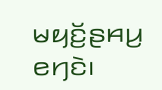ꤗꤟꤢꤩ꤬ꤔꤌꤣ꤬ ꤕꤚꤢꤧ꤯